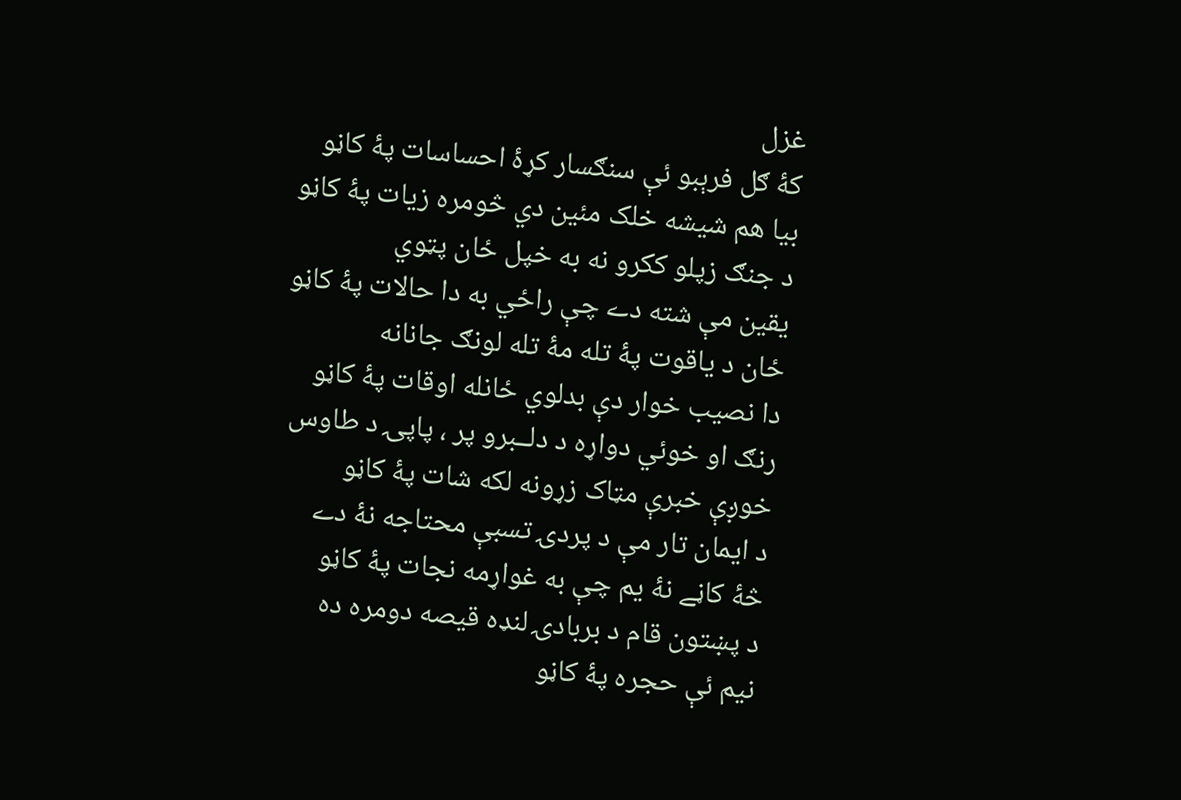غزل
کۀ ګل فرېبو ئې سنګسار کړۀ احساسات پۀ کاڼو
بیا هم شیشه خلک مئین دي څومره زیات پۀ کاڼو
د جنګ زپلو ککرو نه به خپل ځان پټوي
یقین مې شته دے چې راځي به دا حالات پۀ کاڼو
ځان د یاقوت پۀ تله مۀ تله لونګ جانانه
دا نصیب خوار دې بدلوي ځانله اوقات پۀ کاڼو
رنګ او خوئي دواړه د دلــبرو پر ، پاپۍ د طاوس
خوږې خبرې مټاک زړونه لکه شات پۀ کاڼو
د ایمان تار مې د پردۍ تسبې محتاجه نۀ دے
څۀ کاڼے نۀ یم چې به غواړمه نجات پۀ کاڼو
د پښتون قام د بربادۍ لنډه قیصه دومره ده
نیم ئې حجره پۀ کاڼو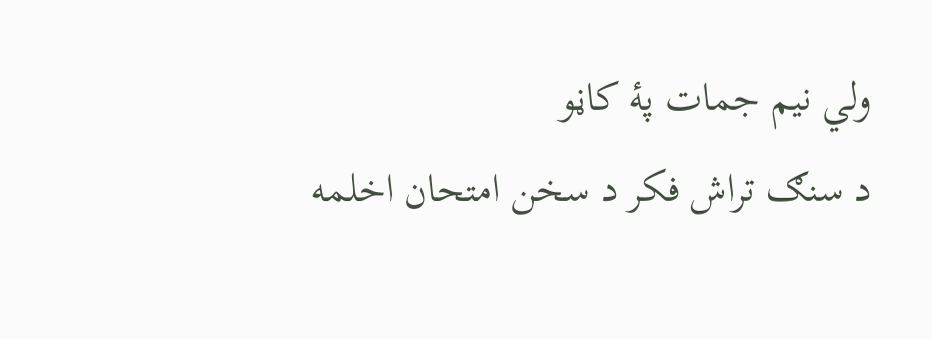ولي نیم جمات پۀ کاڼو
د سنګ تراش فکر د سخن امتحان اخلمه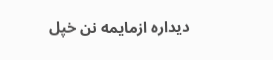دیداره ازمایمه نن خپل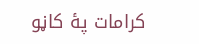کرامات پۀ کاڼو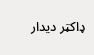ډاکټر دیدار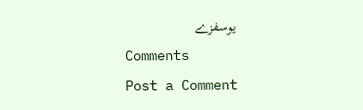یوسفزے
Comments
Post a Comment